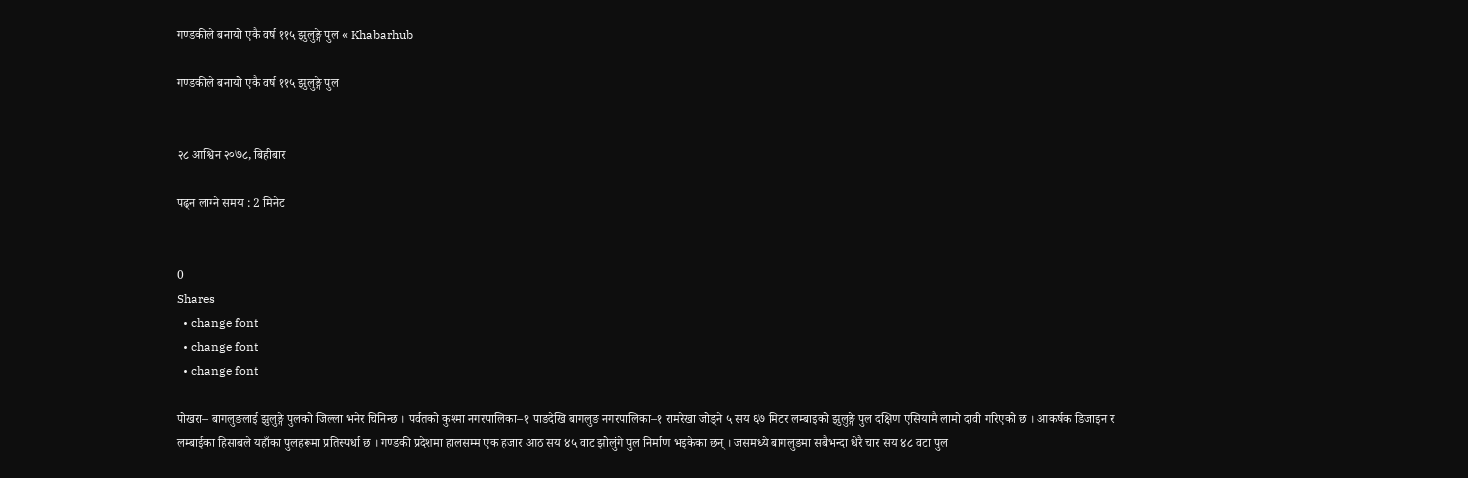गण्डकीले बनायो एकै वर्ष ११५ झुलुङ्गे पुल « Khabarhub

गण्डकीले बनायो एकै वर्ष ११५ झुलुङ्गे पुल


२८ आश्विन २०७८, बिहीबार

पढ्न लाग्ने समय : 2 मिनेट


0
Shares
  • change font
  • change font
  • change font

पोखरा– बागलुङलाई झुलुङ्गे पुलको जिल्ला भनेर चिनिन्छ । पर्वतको कुश्मा नगरपालिका–१ पाङदेखि बागलुङ नगरपालिका–१ रामरेखा जोड्ने ५ सय ६७ मिटर लम्बाइको झुलुङ्गे पुल दक्षिण एसियामै लामो दावी गरिएको छ । आकर्षक डिजाइन र लम्बाईका हिसाबले यहाँका पुलहरूमा प्रतिस्पर्धा छ । गण्डकी प्रदेशमा हालसम्म एक हजार आठ सय ४५ वाट झोलुंगे पुल निर्माण भइकेका छन् । जसमध्ये बागलुङमा सबैभन्दा धेरै चार सय ४८ वटा पुल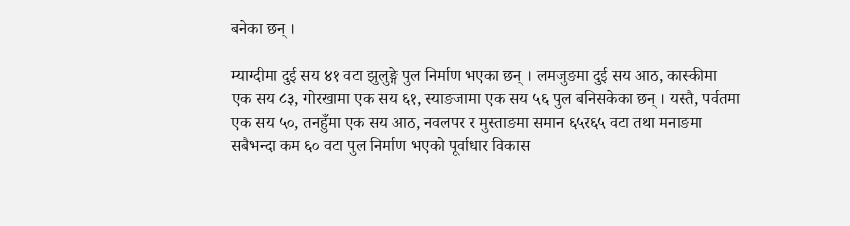बनेका छन् ।

म्याग्दीमा दुई सय ४१ वटा झुलुङ्गे पुल निर्माण भएका छन् । लमजुङमा दुई सय आठ, कास्कीमा एक सय ८३, गोरखामा एक सय ६१, स्याङजामा एक सय ५६ पुल बनिसकेका छन् । यस्तै, पर्वतमा एक सय ५०, तनहुँमा एक सय आठ, नवलपर र मुस्ताङमा समान ६५र६५ वटा तथा मनाङमा सबैभन्दा कम ६० वटा पुल निर्माण भएको पूर्वाधार विकास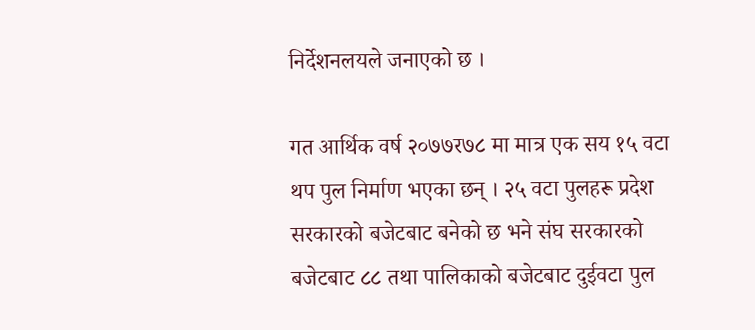निर्देशनलयले जनाएको छ ।

गत आर्थिक वर्ष २०७७र७८ मा मात्र एक सय १५ वटा थप पुल निर्माण भएका छन् । २५ वटा पुलहरू प्रदेश सरकारको बजेटबाट बनेको छ भने संघ सरकारको बजेटबाट ८८ तथा पालिकाको बजेटबाट दुईवटा पुल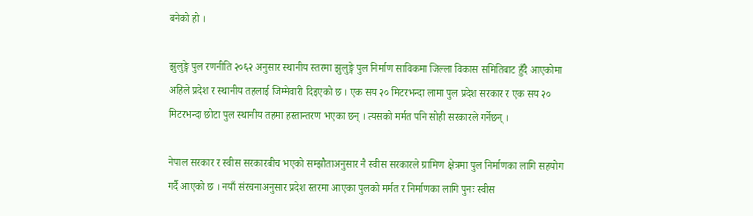बनेको हो ।

झुलुङ्गे पुल रणनीति २०६२ अनुसार स्थानीय स्तरमा झुलुङ्गे पुल निर्माण साविकमा जिल्ला विकास समितिबाट हुँदै आएकोमा अहिले प्रदेश र स्थानीय तहलाई जिम्मेवारी दिइएको छ । एक सय २० मिटरभन्दा लामा पुल प्रदेश सरकार र एक सय २० मिटरभन्दा छोटा पुल स्थानीय तहमा हस्तान्तरण भएका छन् । त्यसको मर्मत पनि सोही सरकारले गर्नेछन् ।

नेपाल सरकार र स्वीस सरकारबीच भएको सम्झौताअनुसार नै स्वीस सरकारले ग्रामिण क्षेत्रमा पुल निर्माणका लागि सहयोग गर्दै आएको छ । नयाँ संरचनाअनुसार प्रदेश स्तरमा आएका पुलको मर्मत र निर्माणका लागि पुनः स्वीस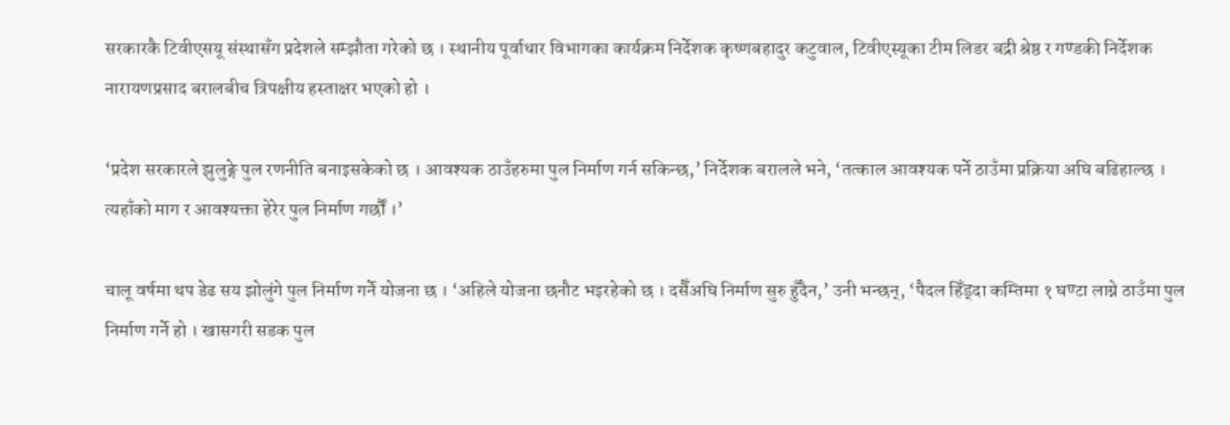सरकारकै टिवीएसयू संस्थासँग प्रदेशले सम्झौता गरेको छ । स्थानीय पूर्वाधार विभागका कार्यक्रम निर्देशक कृष्णबहादुर कटुवाल, टिवीएस्यूका टीम लिडर बद्री श्रेष्ठ र गण्डकी निर्देशक नारायणप्रसाद बरालबीच त्रिपक्षीय हस्ताक्षर भएको हो ।

‘प्रदेश सरकारले झुलुङ्गे पुल रणनीति बनाइसकेको छ । आवश्यक ठाउँहरुमा पुल निर्माण गर्न सकिन्छ,’ निर्देशक बरालले भने, ‘तत्काल आवश्यक पर्ने ठाउँमा प्रक्रिया अघि बढिहाल्छ । त्यहाँको माग र आवश्यक्ता हेरेर पुल निर्माण गर्छौं ।’

चालू वर्षमा थप डेढ सय झोलुंगे पुल निर्माण गर्ने योजना छ । ‘अहिले योजना छनौट भइरहेको छ । दसैँअघि निर्माण सुरु हुँदैन,’ उनी भन्छन्, ‘पैदल हिँड्दा कम्तिमा १ घण्टा लाग्ने ठाउँमा पुल निर्माण गर्ने हो । खासगरी सडक पुल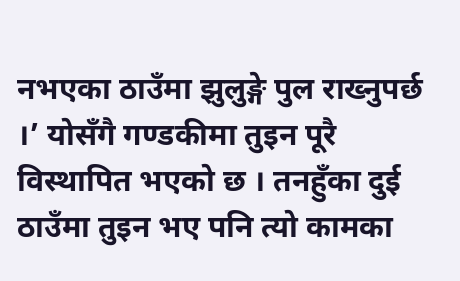नभएका ठाउँमा झुलुङ्गे पुल राख्नुपर्छ ।’ योसँगै गण्डकीमा तुइन पूरै विस्थापित भएको छ । तनहुँका दुई ठाउँमा तुइन भए पनि त्यो कामका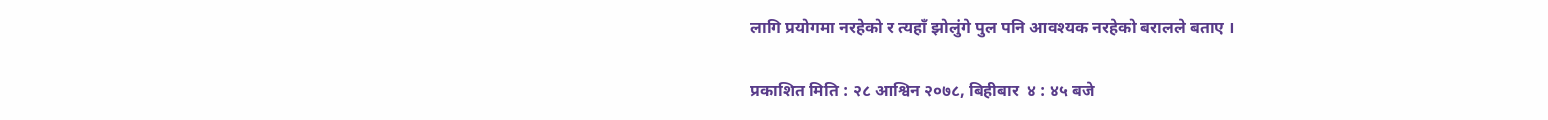लागि प्रयोगमा नरहेको र त्यहाँ झोलुंगे पुल पनि आवश्यक नरहेको बरालले बताए ।

प्रकाशित मिति : २८ आश्विन २०७८, बिहीबार  ४ : ४५ बजे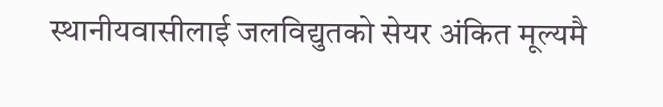स्थानीयवासीलाई जलविद्युतको सेयर अंकित मूल्यमै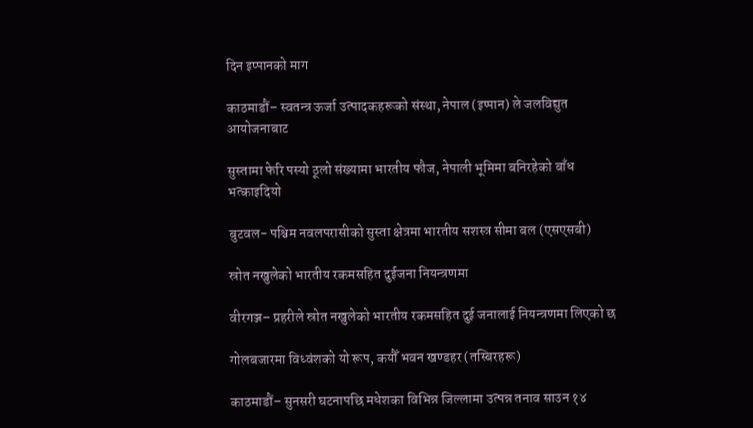दिन इप्पानको माग

काठमाडौं– स्वतन्त्र ऊर्जा उत्पादकहरूको संस्था, नेपाल (इप्पान) ले जलविद्युत आयोजनाबाट

सुस्तामा फेरि पस्यो ठूलो संख्यामा भारतीय फौज, नेपाली भूमिमा बनिरहेको बाँध भत्काइदियो

बुटवल- पश्चिम नवलपरासीको सुस्ता क्षेत्रमा भारतीय सशस्त्र सीमा बल (एसएसबी)

स्रोत नखुलेको भारतीय रकमसहित दुईजना नियन्त्रणमा

वीरगञ्ज– प्रहरीले स्रोत नखुलेको भारतीय रकमसहित दुई जनालाई नियन्त्रणमा लिएको छ

गोलबजारमा विध्वंशको यो रूप, कयौँ भवन खण्डहर (तस्बिरहरू)

काठमाडौं– सुनसरी घटनापछि मधेशका विभिन्न जिल्लामा उत्पन्न तनाव साउन १४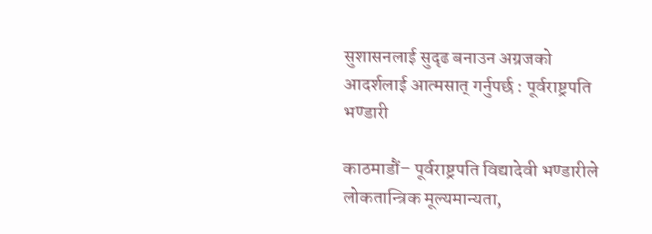सुशासनलाई सुदृढ बनाउन अग्रजको आदर्शलाई आत्मसात् गर्नुपर्छ : पूर्वराष्ट्रपति भण्डारी

काठमाडौं– पूर्वराष्ट्रपति विद्यादेवी भण्डारीले लोकतान्त्रिक मूल्यमान्यता,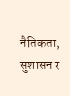नैतिकता, सुशासन र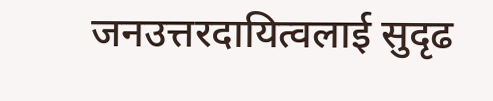जनउत्तरदायित्वलाई सुदृढ